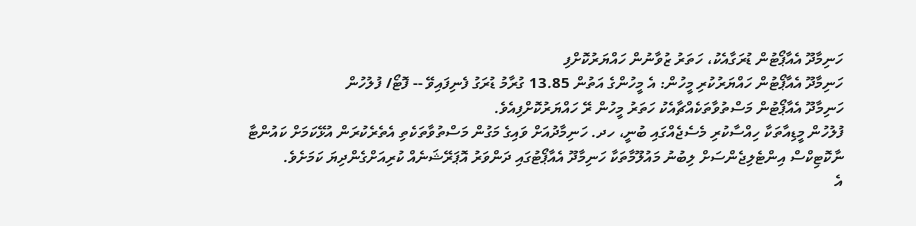ހަނިމާދޫ އެއާޕޯޓުން ޑުރަގާއެކު، ހަތަރު ޒުވާނުން ހައްޔަރުކޮށްފި
ހަނިމާދޫ އެއާޕޯޓުން ހައްޔަރުކުރި މީހުން: އެ މީހުންގެ އަތުން 13.85 ގުރާމު ޑުރަގު ފެނިފައިވޭ -- ފޮޓޯ/ ފުލުހުން
ހަނިމާދޫ އެއާޕޯޓުން މަސްތުވާތަކެއްޗާއެކު ހަތަރު މީހުން ރޭ ހައްޔަރުކޮށްފިއެވެ.
ފުލުހުން މީޑިއާތަކާ ހިއްސާކުރި މެސެޖެއްގައި ބުނީ، ހދ. ހަނިމާދުއަށް ވައިގެ މަގުން މަސްތުވާތަކެތި އެތެރެކުރަން އުޅޭކަމަށް ކައުންޓާ ނާކޮޓިކްސް އިންޓެލިޖެންސަށް ލިބުނު މައުލޫމާތަކާ ހަނިމާދޫ އެއާޕޯޓުގައި ދަންވަރު އޮޕަރޭޝަނެއް ކުރިއަށްގެންދިޔަ ކަމަށެވެ.
އެ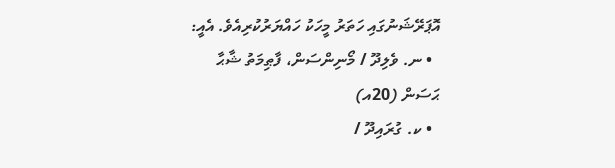އޮޕަރޭޝަނުގައި ހަތަރު މީހަކު ހައްޔަރުކުރިއެވެ. އެއީ:
  • ނ. ވެލިދޫ / މޯނިންސަން، ފާޠިމަތު ޝާޙާ ޙަސަން (20އ)
  • ކ. ގުރައިދޫ /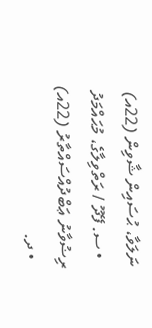ނަލަވާ، ޙުސައިން ޝާވިން (22އ)
  • ސ. ފޭދޫ / ރަތްވިލާގެ، މުޙައްމަދު ރިޟުވާނު ޢަބްދުއްސައްތާރު (22އ)
  • ދ.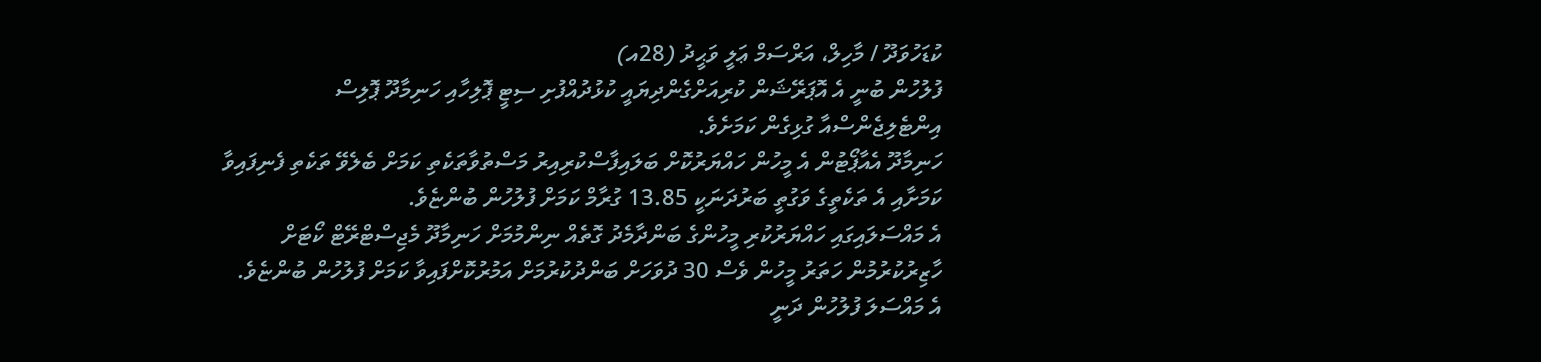ކުޑަހުވަދޫ / މާހިލް، އަރްސަމް ޢަލީ ވަޙީދު (28އ)
ފުލުހުން ބުނީ އެ އޮޕަރޭޝަން ކުރިއަށްގެންދިޔައީ ކުޅުދުއްފުށި ސިޓީ ޕޮލިހާއި ހަނިމާދޫ ޕޮލިސް އިންޓެލިޖެންސްއާ ގުޅިގެން ކަމަށެވެ.
ހަނިމާދޫ އެއާޕޯޓުން އެ މީހުން ހައްޔަރުކޮށް ބަލައިފާސްކުރިއިރު މަސްތުވާތަކެތި ކަމަށް ބެލެވޭ ތަކެތި ފެނިފައިވާ ކަމަށާއި އެ ތަކެތީގެ ވަގުތީ ބަރުދަނަކީ 13.85 ގުރާމް ކަމަށް ފުލުހުން ބުންޏެވެ.
އެ މައްސަލައިގައި ހައްޔަރުކުރި މީހުންގެ ބަންދާމެދު ގޮތެއް ނިންމުމަށް ހަނިމާދޫ މެޖިސްޓްރޭޓް ކޯޓަށް ހާޒިރުކުރުމުން ހަތަރު މީހުން ވެސް 30 ދުވަހަށް ބަންދުކުރުމަށް އަމުރުކޮށްފައިވާ ކަމަށް ފުލުހުން ބުންޏެވެ.
އެ މައްސަލަ ފުލުހުން ދަނީ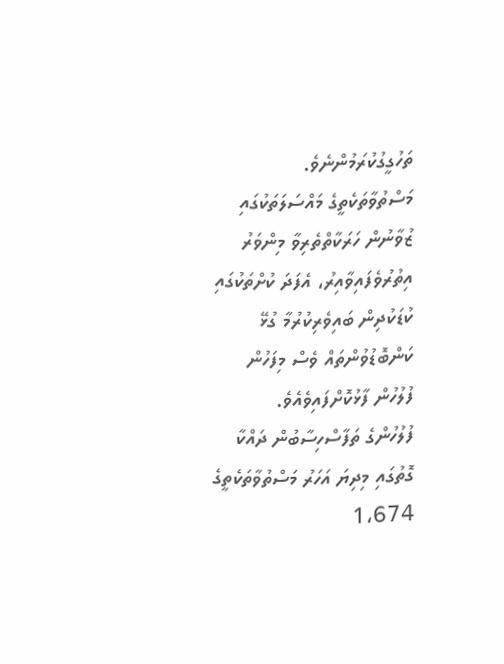ތަހުގީގުކުރަމުންނެވެ.
މަސްތުވާތަކެތީގެ މައްސަލަތަކުގައި ޒުވާނުން ހަރަކާތްތެރިވާ މިންވަރު އިތުރުވެފައިވާއިރު، އެފަދަ ކުށްތަކުގައި ކުޑަކުދިން ބައިވެރިކުރުމާ ގުޅޭ ކަންބޮޑުވުންތައް ވެސް މިފަހުން ފުލުހުން ފާޅުކޮށްފައިވެއެވެ.
ފުލުހުންގެ ތަފާސްހިސާބުން ދައްކާ ގޮތުގައި މިދިޔަ އަހަރު މަސްތުވާތަކެތީގެ 1،674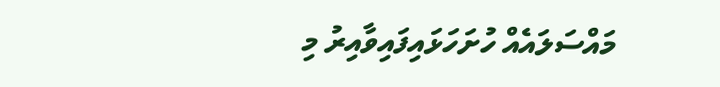މައްސަލައެއް ހުށަހަޅައިފައިވާއިރު މި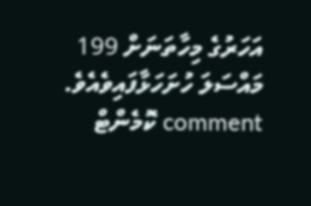އަހަރުގެ މިހާތަނަށް 199 މައްސަލަ ހުށަހަޅާފައިވެއެވެ.
comment ކޮމެންޓް